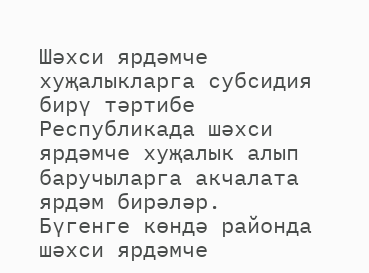Шәхси ярдәмче хуҗалыкларга субсидия бирү тәртибе
Республикада шәхси ярдәмче хуҗалык алып баручыларга акчалата ярдәм бирәләр.
Бүгенге көндә районда шәхси ярдәмче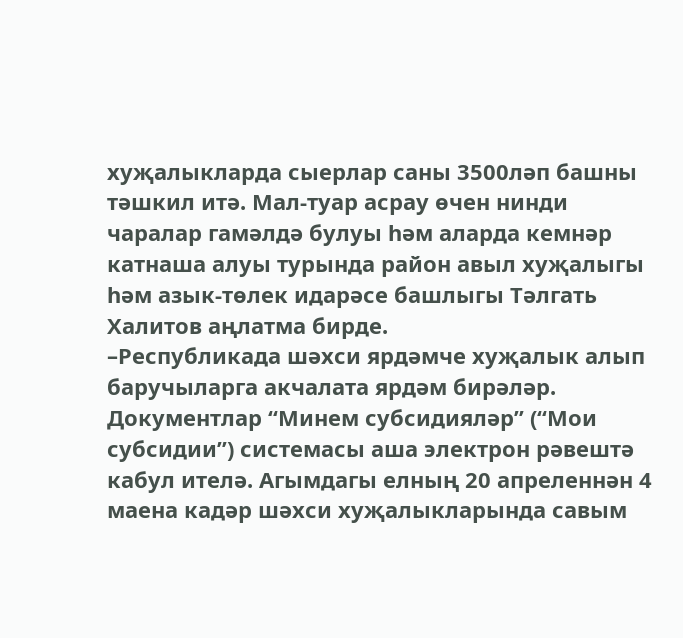хуҗалыкларда сыерлар саны 3500ләп башны тәшкил итә. Мал-туар асрау өчен нинди чаралар гамәлдә булуы һәм аларда кемнәр катнаша алуы турында район авыл хуҗалыгы һәм азык-төлек идарәсе башлыгы Тәлгать Халитов аңлатма бирде.
–Республикада шәхси ярдәмче хуҗалык алып баручыларга акчалата ярдәм бирәләр. Документлар “Минем субсидияләр” (“Мои субсидии”) системасы аша электрон рәвештә кабул ителә. Агымдагы елның 20 апреленнән 4 маена кадәр шәхси хуҗалыкларында савым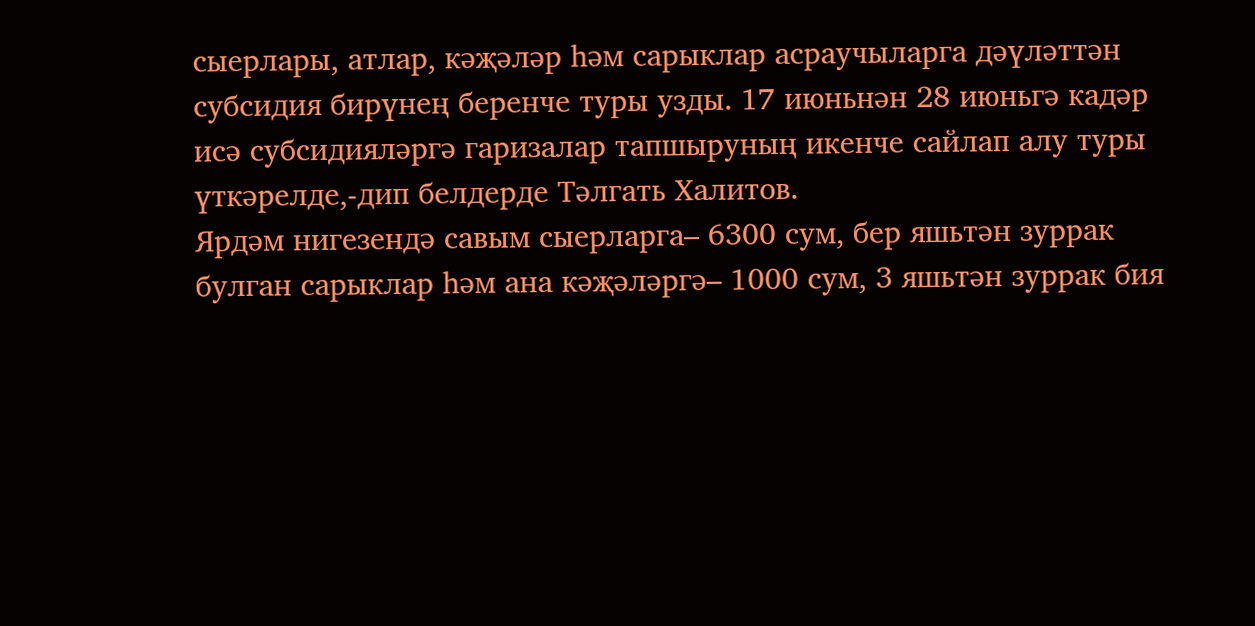сыерлары, атлар, кәҗәләр һәм сарыклар асраучыларга дәүләттән субсидия бирүнең беренче туры узды. 17 июньнән 28 июньгә кадәр исә субсидияләргә гаризалар тапшыруның икенче сайлап алу туры үткәрелде,-дип белдерде Тәлгать Халитов.
Ярдәм нигезендә савым сыерларга– 6300 сум, бер яшьтән зуррак булган сарыклар һәм ана кәҗәләргә– 1000 сум, 3 яшьтән зуррак бия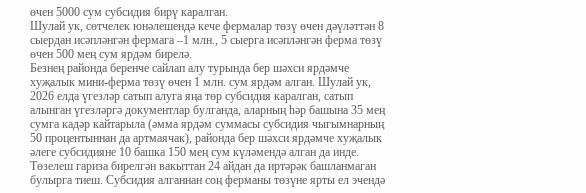өчен 5000 сум субсидия бирү каралган.
Шулай ук, сөтчелек юнәлешендә кече фермалар төзү өчен дәүләттән 8 сыердан исәпләнгән фермага –1 млн., 5 сыерга исәпләнгән ферма төзү өчен 500 мең сум ярдәм бирелә.
Безнең районда беренче сайлап алу турында бер шәхси ярдәмче хуҗалык мини-ферма төзү өчен 1 млн. сум ярдәм алган. Шулай ук, 2026 елда үгезләр сатып алуга яңа төр субсидия каралган, сатып алынган үгезләргә документлар булганда, аларның һәр башына 35 мең сумга кадәр кайтарыла (әмма ярдәм суммасы субсидия чыгымнарның 50 процентыннан да артмаячак), районда бер шәхси ярдәмче хуҗалык әлеге субсидияне 10 башка 150 мең сум күләмендә алган да инде.
Төзелеш гариза бирелгән вакыттан 24 айдан да иртәрәк башланмаган булырга тиеш. Субсидия алганнан соң ферманы төзүне ярты ел эчендә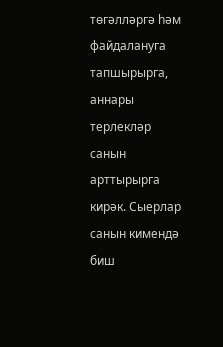төгәлләргә һәм файдалануга тапшырырга, аннары терлекләр санын арттырырга кирәк. Сыерлар санын кимендә биш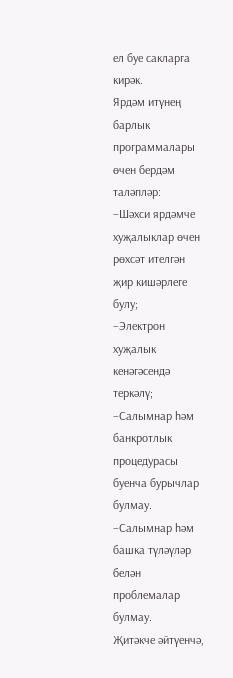ел буе сакларга кирәк.
Ярдәм итүнең барлык программалары өчен бердәм таләпләр:
–Шәхси ярдәмче хуҗалыклар өчен рөхсәт ителгән җир кишәрлеге булу;
–Электрон хуҗалык кенәгәсендә теркәлү;
–Салымнар һәм банкротлык процедурасы буенча бурычлар булмау.
–Салымнар һәм башка түләүләр белән проблемалар булмау.
Җитәкче әйтүенчә,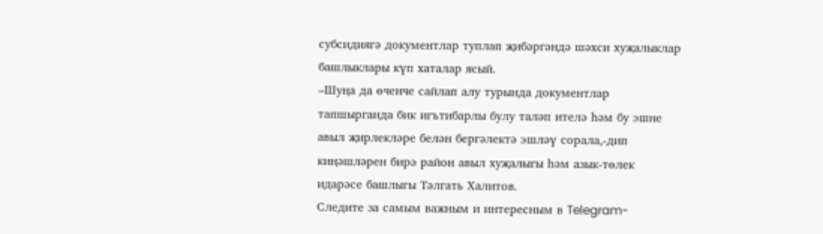субсидиягә документлар туплап җибәргәндә шәхси хуҗалыклар башлыклары күп хаталар ясый.
–Шуңа да өченче сайлап алу турында документлар тапшырганда бик игътибарлы булу таләп ителә һәм бу эшне авыл җирлекләре белән бергәлектә эшләү сорала,-дип киңәшләрен бирә район авыл хуҗалыгы һәм азык-төлек идарәсе башлыгы Тәлгать Халитов.
Следите за самым важным и интересным в Telegram-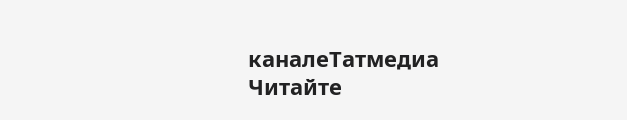каналеТатмедиа
Читайте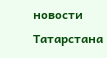новости Татарстана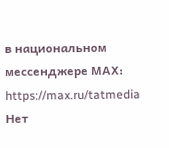в национальном мессенджере MАХ: https://max.ru/tatmedia
Нет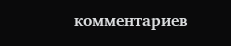комментариев